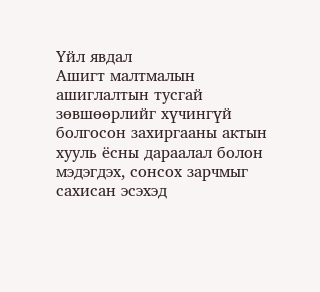Үйл явдал
Ашигт малтмалын ашиглалтын тусгай зөвшөөрлийг хүчингүй болгосон захиргааны актын хууль ёсны дараалал болон мэдэгдэх, сонсох зарчмыг сахисан эсэхэд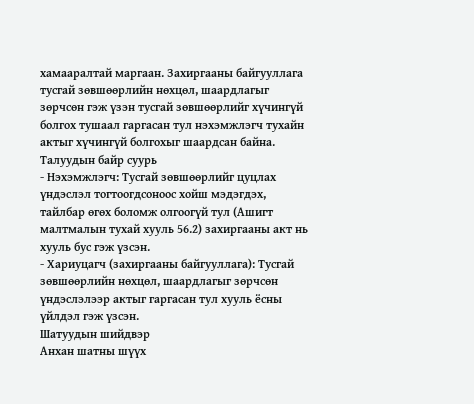хамааралтай маргаан. Захиргааны байгууллага тусгай зөвшөөрлийн нөхцөл, шаардлагыг зөрчсөн гэж үзэн тусгай зөвшөөрлийг хүчингүй болгох тушаал гаргасан тул нэхэмжлэгч тухайн актыг хүчингүй болгохыг шаардсан байна.
Талуудын байр суурь
- Нэхэмжлэгч: Тусгай зөвшөөрлийг цуцлах үндэслэл тогтоогдсоноос хойш мэдэгдэх, тайлбар өгөх боломж олгоогүй тул (Ашигт малтмалын тухай хууль 56.2) захиргааны акт нь хууль бус гэж үзсэн.
- Хариуцагч (захиргааны байгууллага): Тусгай зөвшөөрлийн нөхцөл, шаардлагыг зөрчсөн үндэслэлээр актыг гаргасан тул хууль ёсны үйлдэл гэж үзсэн.
Шатуудын шийдвэр
Анхан шатны шүүх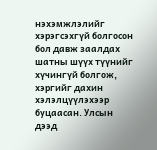нэхэмжлэлийг хэрэгсэхгүй болгосон бол давж заалдах шатны шүүх түүнийг хүчингүй болгож, хэргийг дахин хэлэлцүүлэхээр буцаасан. Улсын дээд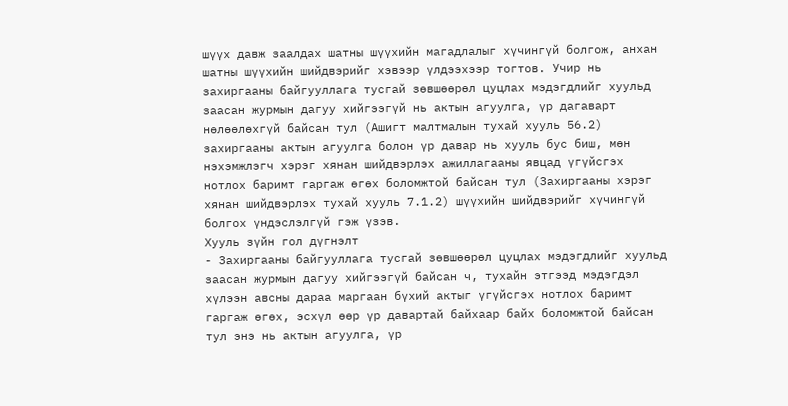шүүх давж заалдах шатны шүүхийн магадлалыг хүчингүй болгож, анхан шатны шүүхийн шийдвэрийг хэвээр үлдээхээр тогтов. Учир нь захиргааны байгууллага тусгай зөвшөөрөл цуцлах мэдэгдлийг хуульд заасан журмын дагуу хийгээгүй нь актын агуулга, үр дагаварт нөлөөлөхгүй байсан тул (Ашигт малтмалын тухай хууль 56.2) захиргааны актын агуулга болон үр давар нь хууль бус биш, мөн нэхэмжлэгч хэрэг хянан шийдвэрлэх ажиллагааны явцад үгүйсгэх нотлох баримт гаргаж өгөх боломжтой байсан тул (Захиргааны хэрэг хянан шийдвэрлэх тухай хууль 7.1.2) шүүхийн шийдвэрийг хүчингүй болгох үндэслэлгүй гэж үзэв.
Хууль зүйн гол дүгнэлт
- Захиргааны байгууллага тусгай зөвшөөрөл цуцлах мэдэгдлийг хуульд заасан журмын дагуу хийгээгүй байсан ч, тухайн этгээд мэдэгдэл хүлээн авсны дараа маргаан бүхий актыг үгүйсгэх нотлох баримт гаргаж өгөх, эсхүл өөр үр давартай байхаар байх боломжтой байсан тул энэ нь актын агуулга, үр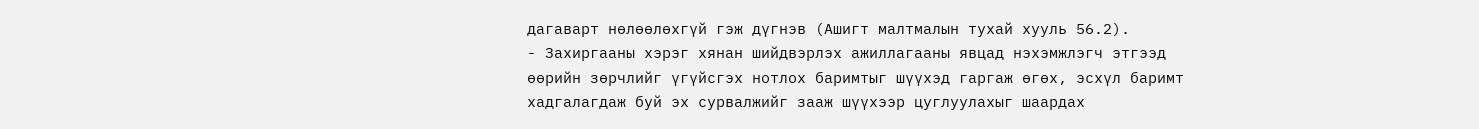дагаварт нөлөөлөхгүй гэж дүгнэв (Ашигт малтмалын тухай хууль 56.2).
- Захиргааны хэрэг хянан шийдвэрлэх ажиллагааны явцад нэхэмжлэгч этгээд өөрийн зөрчлийг үгүйсгэх нотлох баримтыг шүүхэд гаргаж өгөх, эсхүл баримт хадгалагдаж буй эх сурвалжийг зааж шүүхээр цуглуулахыг шаардах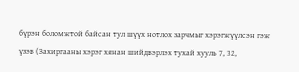бүрэн боломжтой байсан тул шүүх нотлох зарчмыг хэрэгжүүлсэн гэж үзэв (Захиргааны хэрэг хянан шийдвэрлэх тухай хууль 7, 32,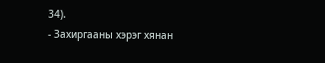34).
- Захиргааны хэрэг хянан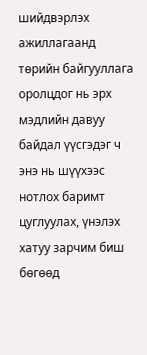шийдвэрлэх ажиллагаанд төрийн байгууллага оролцдог нь эрх мэдлийн давуу байдал үүсгэдэг ч энэ нь шүүхээс нотлох баримт цуглуулах, үнэлэх хатуу зарчим биш бөгөөд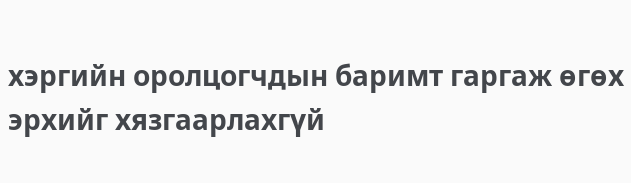хэргийн оролцогчдын баримт гаргаж өгөх эрхийг хязгаарлахгүй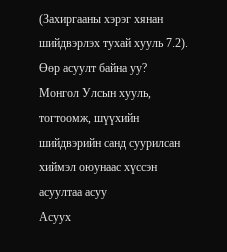(Захиргааны хэрэг хянан шийдвэрлэх тухай хууль 7.2).
Өөр асуулт байна уу?
Монгол Улсын хууль, тогтоомж, шүүхийн шийдвэрийн санд суурилсан хиймэл оюунаас хүссэн асуултаа асуу
Асуух